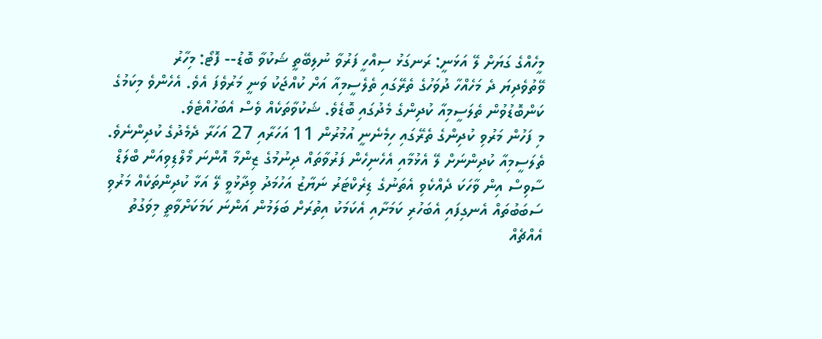މީހެއްގެ ގަޔަށް ލޭ އަޅަނީ: ރަނގަޅު ސިއްހީ ފަރުވާ ނުލިބޭތީ ޝަކުވާ ބޮޑު-- ފޮޓޯ: މިހާރު
ވޭތުވެދިޔަ ދެ މަހެއްހާ ދުވަހުގެ ތެރޭގައި ތެލެސީމިއާ އަށް ކުއްޖަކު ވަނީ މަރުވެފަ އެވެ. އެހެންވެ މިކަމުގެ ކަންބޮޑުވުން ތެލަސީމިއާ ކުދިންގެ މެދުގައި ބޮޑެވެ. ޝަކުވާތަކެއް ވެސް އެބަހުއްޓެވެ.
މި ފަހުން މަރުވި ކުދިންގެ ތެރޭގައި ހިމެނެނީ އުމުރުން 11 އަހަރާއި 27 އަހަރާ ދެމެދުގެ ކުދިންނެވެ.
ތެލަސީމިއާ ކުދިންނަށް ލޭ އެޅުމާއި އެހެނިހެން ފަރުވާތައް ދިނުމުގެ ޒިންމާ އޮންނަ މޯލްޑިވިއަން ބްލަޑް ސާވިސް އިން ވާހަކަ ދެއްކެވި އެތަނުގެ ޑިރެކްޓަރު ނަޔާޒު އަހުމަދު ވިދާޅުވީ ލޭ އަޅާ ކުދިންތަކެއް މަރުވި ސަބަބުތައް އެނގިފައި އެބަހުރި ކަމަށާއި އެކަމަކު އިތުރަށް ބަލަމުން އަންނަ ކަމަކަށްވާތީ މިވަގުތު އެއްޗެއް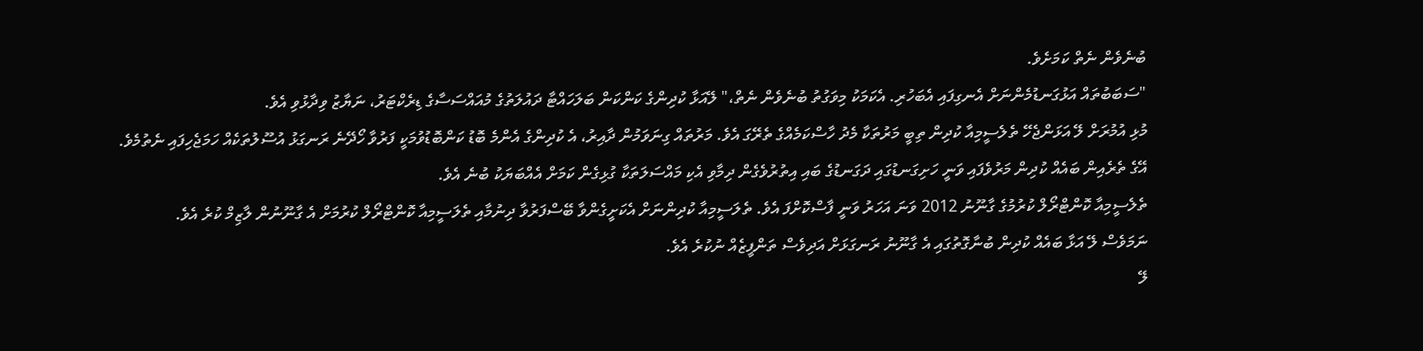ބުނެވެން ނެތް ކަމަށެވެ.
"ސަބަބުތައް އަޅުގަނޑުމެންނަށް އެނގިފައި އެބަހުރި. އެކަމަކު މިވަގުތު ބުނެވެން ނެތް،" ލޭއަޅާ ކުދިންގެ ކަންކަން ބަލަހައްޓާ ދައުލަތުގެ މުއައްސަސާގެ ޑިރެކްޓަރު، ނަޔާޒު ވިދާޅުވި އެވެ.
މުޅި އުމުރަށް ލޭ އަޅަންޖެހޭ ތެލެސީމިއާ ކުދިން ތިބީ މަރުތަކާ މެދު ހާސްކަމެއްގެ ތެރޭގަ އެވެ. މަރުތައް ގިނަވަމުން ދާއިރު، އެ ކުދިންގެ އެންމެ ބޮޑު ކަންބޮޑުވުމަކީ ފަރުވާ ހޯދޭނެ ރަނގަޅު އުސޫލުތަކެއް ހަމަޖެހިފައި ނެތުމެވެ.
އޭގެ ތެރެއިން ބައެއް ކުދިން މަރުވެފައި ވަނީ ހަށިގަނޑުގައި ދަގަނޑުގެ ބައި އިތުރުވެގެން ދިމާވި އެކި މައްސަލަތަކާ ގުޅިގެން ކަމަށް އެއްބަޔަކު ބުނެ އެވެ.
ތެލެސީމިއާ ކޮންޓްރޯލް ކުރުމުގެ ގާނޫނު 2012 ވަނަ އަހަރު ވަނީ ފާސްކޮށްފަ އެވެ. ތެލަސީމިއާ ކުދިންނަށް އެކަށީގެންވާ ބޭސްފަރުވާ ދިނުމާއި ތެލަސީމިއާ ކޮންޓްރޯލް ކުރުމަށް އެ ގާނޫނުން ލާޒިމް ކުރެ އެވެ.
ނަމަވެސް ލޭ އަޅާ ބައެއް ކުދިން ބުނާގޮތުގައި އެ ގާނޫނު ރަނގަޅަށް އަދިވެސް ތަންފީޒެއް ނުކުރެ އެވެ.
ލޭ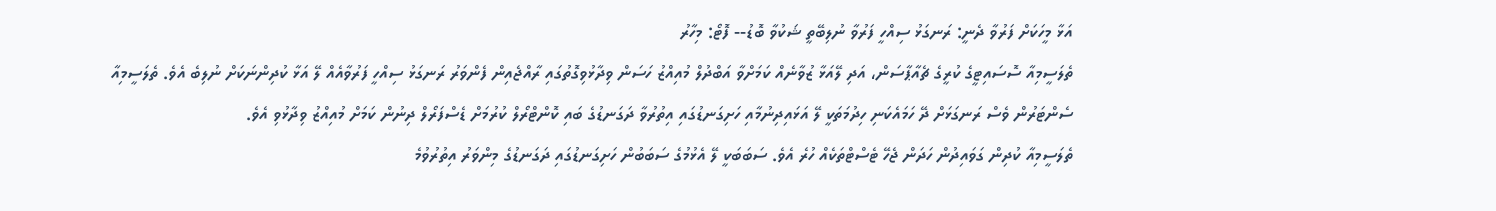އަޅާ މީހަކަށް ފަރުވާ ދެނީ: ރަނގަޅު ސިއްހީ ފަރުވާ ނުލިބޭތީ ޝަކުވާ ބޮޑު-- ފޮޓޯ: މިހާރު
ތެލަސީމިއާ ސޮސައިޓީގެ ކުރީގެ ޗެއާޕާސަން، އަދި ލޭއަޅާ ޒުވާނެއް ކަމަށްވާ އަބްދުލް މުއިއްޒު ހަސަން ވިދާޅުވިގޮތުގައި ރާއްޖެއިން ފެންވަރު ރަނގަޅު ސިއްހީ ފަރުވާއެއް ލޭ އަޅާ ކުދިންނަކަށް ނުލިބެ އެވެ. ތެލަސީމިއާ ސެންޓަރުން ވެސް ރަނގަޅަށް ދޭ ހަމައެކަނި ހިދުމަތަކީ ލޭ އަޅައިދިނުމާއި ހަށިގަނޑުގައި އިތުރުވާ ދަގަނޑުގެ ބައި ކޮންޓްރޯލް ކުރުމަށް ޑެސްފަރޯލް ދިނުން ކަމަށް މުއިއްޒު ވިދާޅުވި އެވެ.
ތެލަސީމިއާ ކުދިން ގަވައިދުން ހަދަން ޖެހޭ ޓެސްޓްތަކެއް ހުރެ އެވެ. ސަބަބަކީ ލޭ އެޅުމުގެ ސަބަބުން ހަށިގަނޑުގައި ދަގަނޑުގެ މިންވަރު އިތުރުވުމެ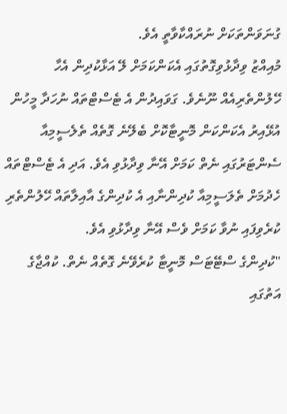ގުނަވަންތަކަށް ނުރައްކާވާތީ އެވެ.
މުއިއްޒު ވިދާޅުވިގޮތުގައި އެކަންކަމަށް ލޭ އަޅާކުދިން އެހާ ހޭލުންތެރިއެއް ނޫނެވެ. ގަވައިދުން އެ ޓެސްޓްތައް ނުހަދާ މީހުން އުޅޭއިރު އެކަންކަން މޮނީޓާކޮށް ބެލޭނެ ގޮތެއް ތެލެސީމިއާ ސެންޓަރުގައި ނެތް ކަމަށް އޭނާ ވިދާޅުވި އެވެ. އަދި އެ ޓެސްޓްތައް ހެދުމަށް ތެލަސީމިއާ ކުދިންނާއި އެ ކުދިންގެ އާއިލާތައް ހޭލުންތެރި ކުރެވިފައި ނުވާ ކަމަށް ވެސް އޭނާ ވިދާޅުވި އެވެ.
"ކުދިންގެ ސްޓޭޓަސް މޮނީޓާ ކުރެވޭނެ ގޮތެއް ނެތް. ކުއްޖާގެ އަތުގައި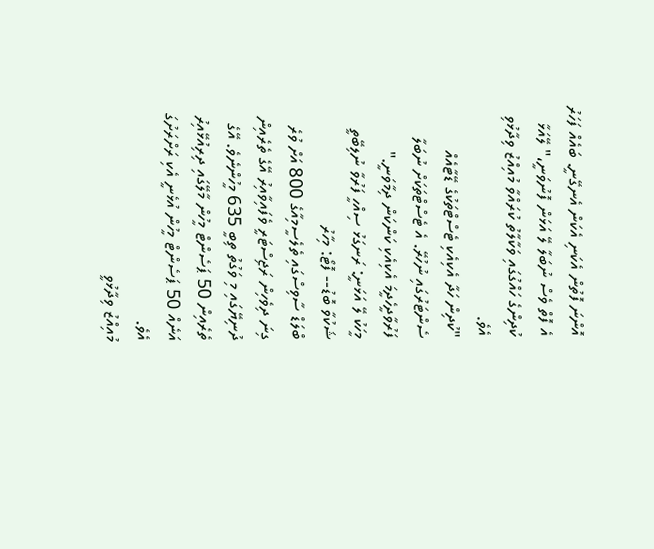އޮންނަ ފޮތުން އެކަނި އެކަން އެނގޭނީ. ބައެއް ފަހަރު އެ ފޮތް ވެސް ނުބަލާ ލޭ އަޅަން ފޮނުވަނީ،" ލޭއަޅާ ކުދިންގެ ހައްގުގައި ވަކާލާތު ކުރައްވާ މުއިއްޒު ވިދާޅުވި އެވެ.
"ކުދިން ހަދާ އެކިއެކި ޓެސްޓްތަކުގެ ޑޭޓާއެއް ސެންޓަރުގައި ނުހުރޭ. އެ ޓެސްޓްތަކަށް ނުބަލާ ފަރުވާދީހެދީމަ އެކިއެކި ކަންކަން ދިމާވަނީ."
މީހަކު ލޭ އަޅަނީ: ރަނގަޅު ސިއްހީ ފަރުވާ ނުލިބޭތީ ޝަކުވާ ބޮޑު-- ފޮޓޯ: މިހާރު
ބްލަޑް ސާވިސްގައި ތެލެސީމިއާގެ 800 އަށް ވުރެ ގިނަ ދިވެހިން ރަޖިސްޓަރީ ވެފައިވާއިރު އޭގެ ތެރެއިން ދުނިޔޭގައި މި ވަގުތު ތިބީ 635 މީހުންނެވެ. އޭގެ ތެރެއިން 50 ޕަސެންޓް މީހުން މާލޭގައި ދިރިއުޅޭއިރު އަނެއް 50 ޕަސެންޓް މީހުން އުޅެނީ އެކި ރަށްރަށުގަ އެވެ.
މުއިއްޒު ވިދާޅުވީ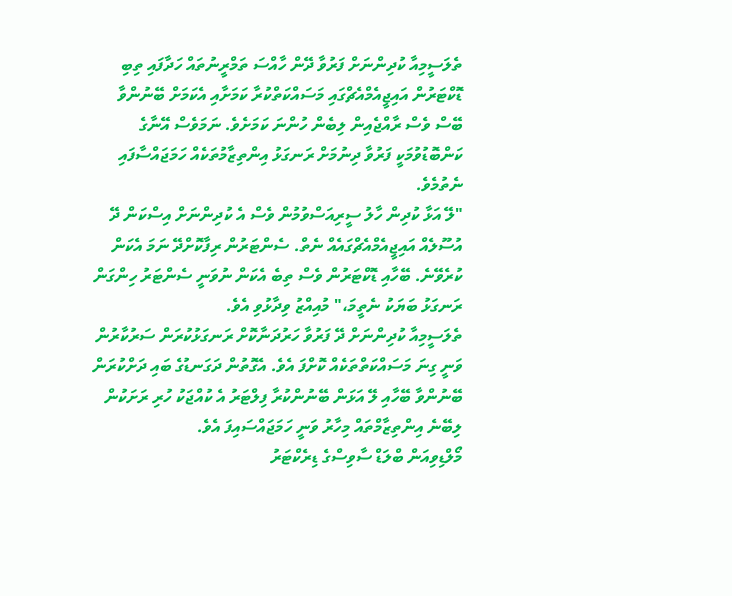ތެލަސީމިއާ ކުދިންނަށް ފަރުވާ ދޭން ހާއްސަ ތަމްރީނުތައް ހަދާފައި ތިބި ޑޮކްޓަރުން އައިޖީއެމްއެޗްގައި މަސައްކަތްކުރާ ކަމަށާއި އެކަމަށް ބޭނުންވާ ބޭސް ވެސް ރާއްޖެއިން ލިބެން ހުންނަ ކަމަށެވެ. ނަމަވެސް އޭނާގެ ކަންބޮޑުވުމަކީ ފަރުވާ ދިނުމަށް ރަނގަޅު އިންތިޒާމުތަކެއް ހަމަޖައްސާފައި ނެތުމެވެ.
"ލޭ އަޅާ ކުދިން ހާލު ސީރިއަސްވުމުން ވެސް އެ ކުދިންނަށް އިސްކަން ދޭ އުސޫލެއް އައިޖީއެމްއެޗްގައެއް ނެތް. ސެންޓަރުން ރިފާކޮށްދޭ ނަމަ އެކަން ކުރެވޭނެ. ބޭހާއި ޑޮކްޓަރުން ވެސް ތިބެ އެކަން ނުވަނީ ސެންޓަރު ހިންގަން ރަނގަޅު ބަޔަކު ނެތީމަ،" މުއިއްޒު ވިދާޅުވި އެވެ.
ތެލަސީމިއާ ކުދިންނަށް ދޭ ފަރުވާ ހަރުދަނާކޮށް ރަނގަޅުކުރަން ސަރުކާރުން ވަނީ ގިނަ މަސައްކަތްތަކެއް ކޮށްފަ އެވެ. އެގޮތުން ދަގަނޑުގެ ބައި ދަށްކުރަން ބޭނުންވާ ބޭހާއި ލޭ އަޅަން ބޭނުންކުރާ ފިލްޓަރު އެ ކުއްޖަކު ހުރި ރަށަކުން ލިބޭނެ އިންތިޒާމްތައް މިހާރު ވަނީ ހަމަޖައްސައިފަ އެވެ.
މޯލްޑިވިއަން ބްލަޑް ސާވިސްގެ ޑިރެކްޓަރު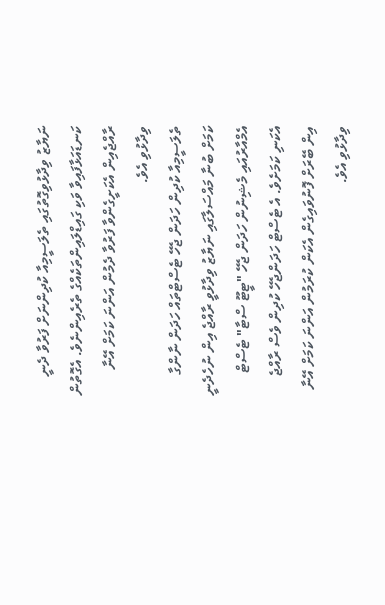ނަޔާޒު ވިދާޅުވިގޮތުގައި ތެލަސީމިއާ ކުދިންނަށް ފަރުވާ ދެނީ ކަނޑައަޅާފައިވާ ވަކި ގައިޑްލައިންތަކެއްގެ ތެރެއިންނެވެ. އެގޮތުން ރާއްޖެއިން އެކަށީގެންވާ ފަރުވާ ދެމުން އަންނަ ކަމަށް އޭނާ ވިދާޅުވި އެވެ.
ތެލަސީމިއާ ކުދިން ހަދަން ޖެހޭ ޓެސްޓްތައް ހަދަން ނާންގާ ކަމަށް ބުނާ މައްސަލާގައި ނަޔާޒު ވިދާޅުވީ ރާއްޖެ އިން ނުހެދެނީ އެމްއާރުއައި މެޝިނުން ހަދަން ޖެހޭ "ޓީޓޫ ސްޓާ" ޓެސްޓް އެކަނި ކަމަށެވެ. އެ ޓެސްޓް ހަދަންޖެހޭ ކުދިން ވެސް ރާއްޖެ އިން ބޭރަށް ފޮނުވައިގެން އެކަން ކުރަމުން އަންނަ ކަމަށް އޭނާ ވިދާޅުވި އެވެ.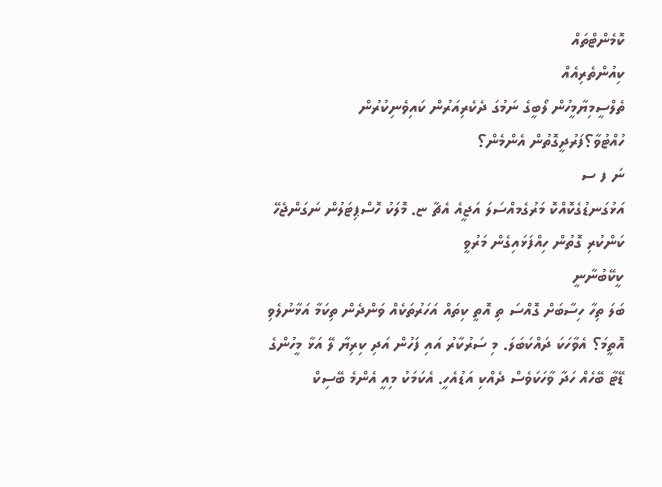ކޮމެންޓްތައް
ކިއުންތެރިއެއް
ތެލްސީމިޔާމީހުން ލޯބީގެ ނަމުގަ ދެކެރިއަރުން ކައިވެނިކުރުން ހުއްޓުވާ؟ފަރުދީގޮތުން އެންމެން؟
ނަ ފ ސ
އަޅުގަނޑުގެކޮއްކޮ މަރުގެމއްސަލަ އަޖީއެ އެޗާ ޏ. މޮލަކު ހޮސްޕިޓަލުން ނަގަންޖެހޭ ކަންކުރި ގޮތުން ހިއްފަޅައިގެން މަރުވީ
ކީކޭބުނާނީ
ބަލަ ތިހާ ހިސާބަށް ގޮއްސަ ތި އޮތީ ކިތައް އަހަރުތަކެއް ވަންދެން ތިކަމާ އަޅާނުލެވި އޮތީމަ؟ އެވާހަކަ ދައްކަބަލަ. މި ސަރުކާރު އައި ފަހުން އަދި ކިރިޔާ ލޭ އަޅާ މީހުންގެ ޑޭޓާ ބޭހެއް ހަދާ ވާހަކަވެސް ދެއްކި އަޑުއެހީ. އެކަމަކު މިއީ އެންމެ ބޭސިކް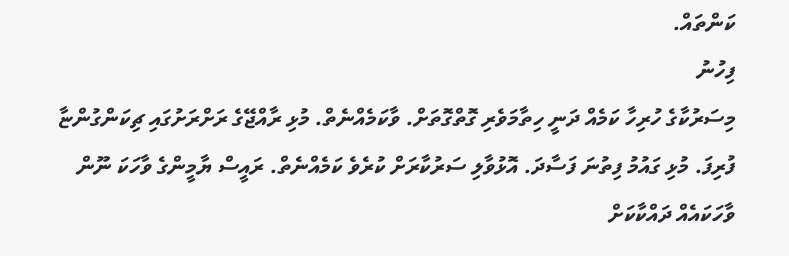ކަންތައް.
ފިހުނު
މިސަރުކާގެ ހުރިހާ ކަމެއް ދަނީ ހިތާމަވެރި ގޮތްގޮތަށް. ވާކަމެއްނެތް. މުޅި ރާއްޖޭގެ ރަށްރަށުގައި ޗިކަންގުންޏާ ފުރިފަ. މުޅި ގައުމު ފިތުނަ ފަސާދަ. އޮޅުވާލި ސަރުކާރަށް ކުރެވެ ކަމެއްނެތް. ރައީސް ޔާމީންގެ ވާހަކަ ނޫން ވާހަކައެއް ދައްކާކަށް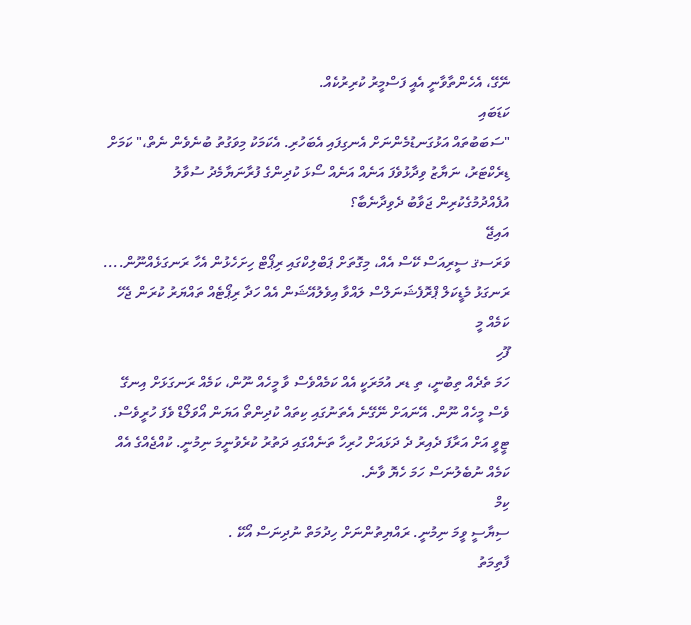ނޭގޭ، އެހެންތާވާނީ އެއީ ފަސްމީރު ކުރިރުކެއް.
ކަޑަބައި
"ސަބަބުތައް އަޅުގަނޑުމެންނަށް އެނގިފައި އެބަހުރި. އެކަމަކު މިވަގުތު ބުނެވެން ނެތް،" ކަމަށް ޑިރެކްޓަރު، ނަޔާޒު ވިދާޅުވެފަ އަނެއް އަނެއް ސޯޅަ ކުދިންގެ ފުރާނަޔާމެދު ސުވާލު އުފެއްދުމުގެކުރިން ޖަވާބު ދެވިދާނެބާ؟
އައިޖޭ
ވަރަސޤ ސީރިއަސް ކޭސް އެއް، މިގޮތަށް ޕަބްލިކްގައި ރިޕޯޓް ހިށަހެޅުން އެހާ ރަނގަޅެއްނޫން.... ރަނގަޅު މެޑީކަލް ޕްރޮފެޝަނަލްސް ލައްވާ އިވެލުއޭޝަން އެއް ހަދާ ރިޕޯޓެއް ތައްޔަރު ކުރަން ޖެހޭ ކަމެއް މީ
ފޫހި
ހަމަ ތެދެއް ތިބުނީ، ތި ޑރ އުމަރަކީ އެއް ކަމެއްވެސް ވާ މީހެއް ނޫން، ކަމެއް ރަނގަޅަށް އިނގޭ ވެސް މީހެއް ނޫން. އޭނައަށް ނޭގޭނެ އެތަނުގައި ކިތައް ކުދިންތޯ އަޔަން އޯވަލޯޑް ވެފަ ހުރީވެސް. ޓީވީ އަށް އަރާފަ ދެއިރު ދެ ދަޅައަށް ހުރިހާ ތަނެއްގައި ދަތުރު ކުރެވުނީމަ ނިމުނީ. ކުއްޖެއްގެ އެއް ކަމެއް ނުބެލުނަސް ހަމަ ހެޔޮ ވާނެ.
ކިމް
ސިޔާސީ ވީމަ ނިމުނީ. ރައްޔިތުންނަށް ހިދުމަތް ނުދިނަސް އޯކޭ .
ފާތިމަތު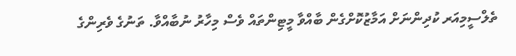ތެލްސީމިއަރ ކުދިންނަށް އަމާޒުކޮށްގެން ބާއްވާ މީޓިންތައް ވެސް މިހާރު ނުބާއްވާ. ތަނުގެ ވެރިންގެ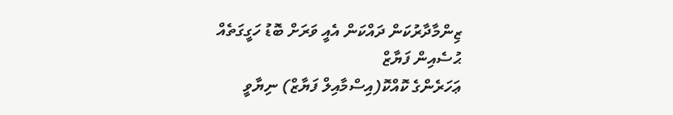ޒިންމާދާރުކަން ދައްކަން އެއީ ވަރަށް ބޮޑު ހަގީގަތެއް
ޙުސެއިން ފަޔާޒް
ޢަހަރެންގެ ކޮއްކޮ(އިސްމާއިލް ފަޔާޒް) ނިޔާވީ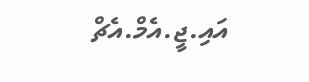އައި.ޖީ.އެމް.އެޗް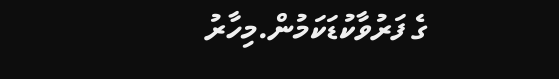ގެ ފަރުވާކުޑަކަމުން.މިހާރު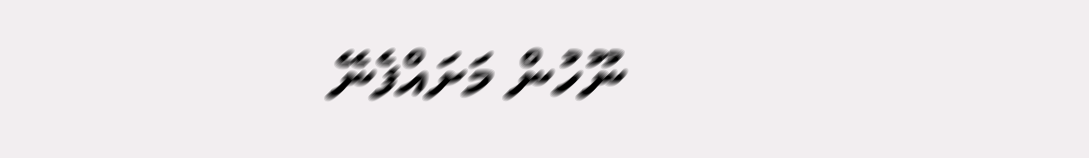ނޫހުން މަށައްފެނޭ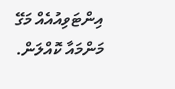އިންޓަވިއުއެއް މަގޭ މަންމައާ ކޮއްލަން.